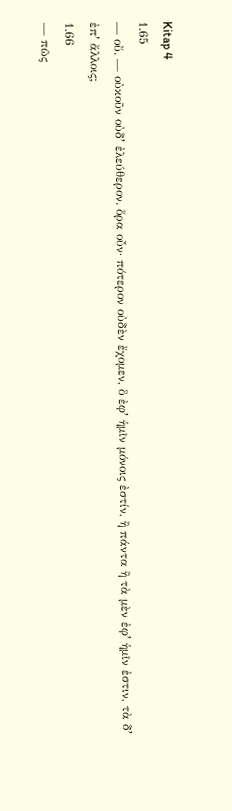Kitap 4
1.65
— οὔ. — οὐκοῦν οὐδʼ ἐλεύθερον. ὅρα οὖν· πότερον οὐδὲν ἔχομεν, ὃ ἐφʼ ἡμῖν μόνοις ἐστίν, ἢ πάντα ἢ τὰ μὲν ἐφʼ ἡμῖν ἐστιν, τὰ δʼ ἐπʼ ἄλλοις;
1.66
— πῶς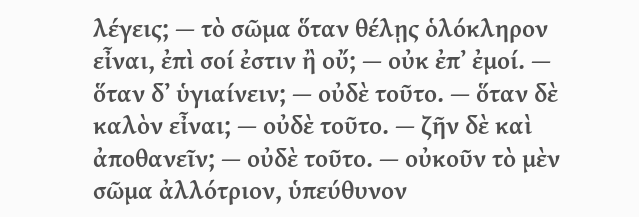λέγεις; — τὸ σῶμα ὅταν θέλῃς ὁλόκληρον εἶναι, ἐπὶ σοί ἐστιν ἢ οὔ; — οὐκ ἐπʼ ἐμοί. — ὅταν δʼ ὑγιαίνειν; — οὐδὲ τοῦτο. — ὅταν δὲ καλὸν εἶναι; — οὐδὲ τοῦτο. — ζῆν δὲ καὶ ἀποθανεῖν; — οὐδὲ τοῦτο. — οὐκοῦν τὸ μὲν σῶμα ἀλλότριον, ὑπεύθυνον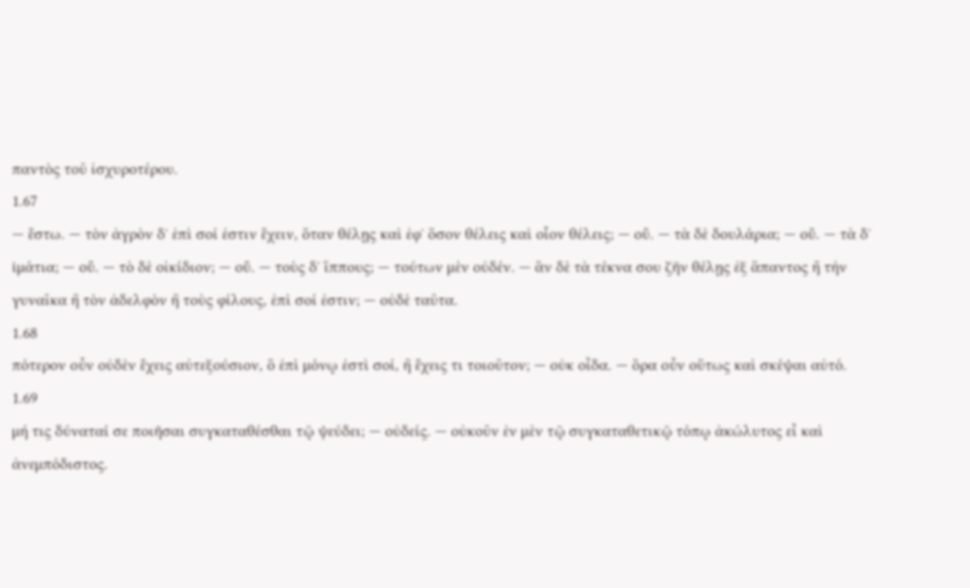παντὸς τοῦ ἰσχυροτέρου.
1.67
— ἔστω. — τὸν ἀγρὸν δʼ ἐπὶ σοί ἐστιν ἔχειν, ὅταν θέλῃς καὶ ἐφʼ ὅσον θέλεις καὶ οἷον θέλεις; — οὔ. — τὰ δὲ δουλάρια; — οὔ. — τὰ δʼ ἱμάτια; — οὔ. — τὸ δὲ οἰκίδιον; — οὔ. — τοὺς δʼ ἵππους; — τούτων μὲν οὐδέν. — ἂν δὲ τὰ τέκνα σου ζῆν θέλῃς ἐξ ἅπαντος ἢ τὴν γυναῖκα ἢ τὸν ἀδελφὸν ἢ τοὺς φίλους, ἐπὶ σοί ἐστιν; — οὐδὲ ταῦτα.
1.68
πότερον οὖν οὐδὲν ἔχεις αὐτεξούσιον, ὃ ἐπὶ μόνῳ ἐστὶ σοί, ἢ ἔχεις τι τοιοῦτον; — οὐκ οἶδα. — ὅρα οὖν οὕτως καὶ σκέψαι αὐτό.
1.69
μή τις δύναταί σε ποιῆσαι συγκαταθέσθαι τῷ ψεύδει; — οὐδείς. — οὐκοῦν ἐν μὲν τῷ συγκαταθετικῷ τόπῳ ἀκώλυτος εἶ καὶ ἀνεμπόδιστος.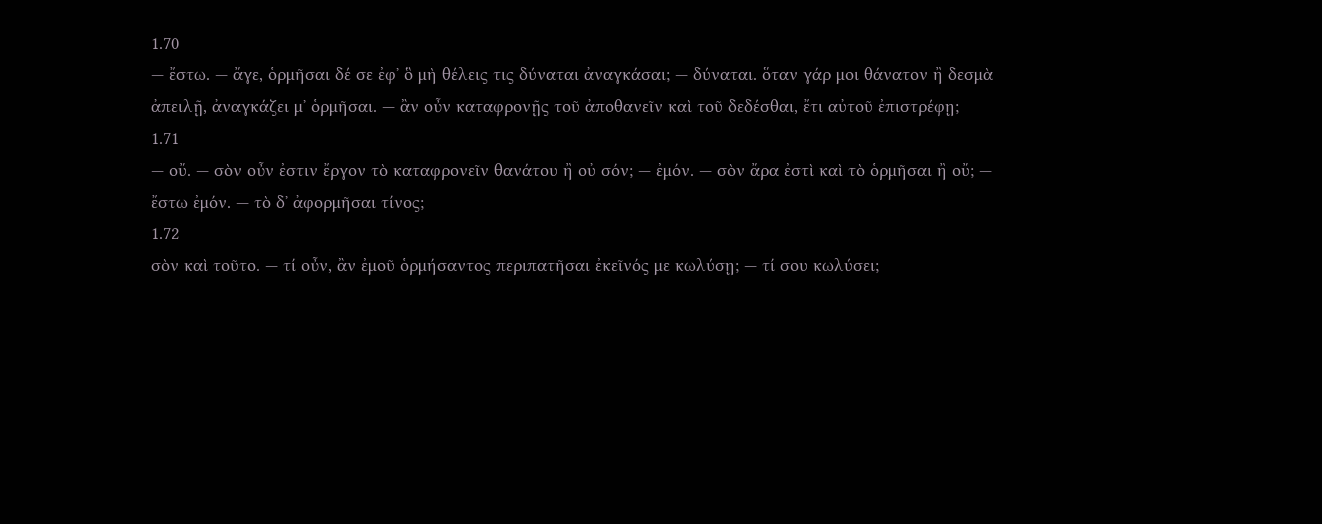1.70
— ἔστω. — ἄγε, ὁρμῆσαι δέ σε ἐφʼ ὃ μὴ θέλεις τις δύναται ἀναγκάσαι; — δύναται. ὅταν γάρ μοι θάνατον ἢ δεσμὰ ἀπειλῇ, ἀναγκάζει μʼ ὁρμῆσαι. — ἂν οὖν καταφρονῇς τοῦ ἀποθανεῖν καὶ τοῦ δεδέσθαι, ἔτι αὐτοῦ ἐπιστρέφῃ;
1.71
— οὔ. — σὸν οὖν ἐστιν ἔργον τὸ καταφρονεῖν θανάτου ἢ οὐ σόν; — ἐμόν. — σὸν ἄρα ἐστὶ καὶ τὸ ὁρμῆσαι ἢ οὔ; — ἔστω ἐμόν. — τὸ δʼ ἀφορμῆσαι τίνος;
1.72
σὸν καὶ τοῦτο. — τί οὖν, ἂν ἐμοῦ ὁρμήσαντος περιπατῆσαι ἐκεῖνός με κωλύσῃ; — τί σου κωλύσει;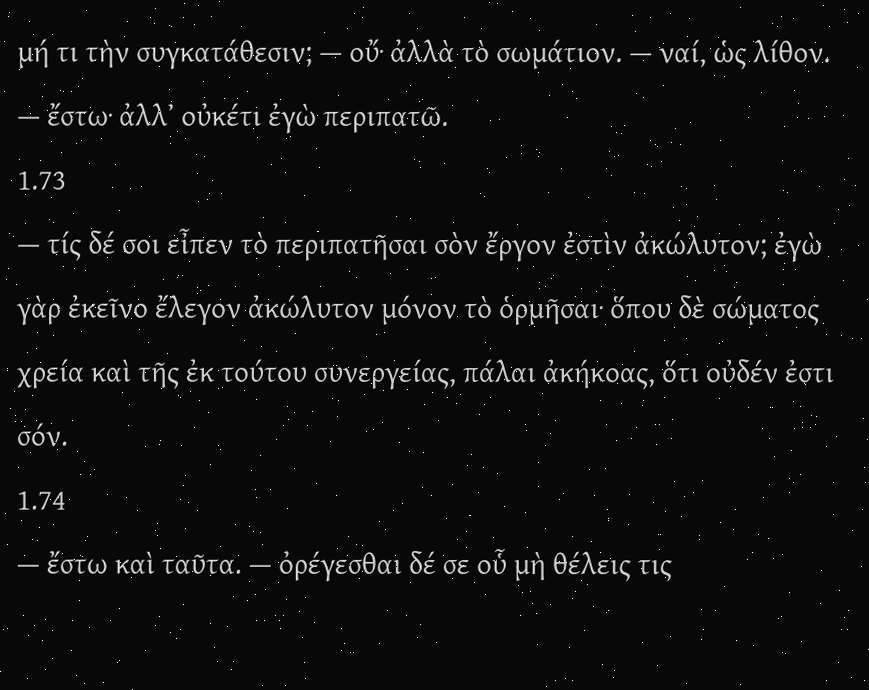μή τι τὴν συγκατάθεσιν; — οὔ· ἀλλὰ τὸ σωμάτιον. — ναί, ὡς λίθον. — ἔστω· ἀλλʼ οὐκέτι ἐγὼ περιπατῶ.
1.73
— τίς δέ σοι εἶπεν τὸ περιπατῆσαι σὸν ἔργον ἐστὶν ἀκώλυτον; ἐγὼ γὰρ ἐκεῖνο ἔλεγον ἀκώλυτον μόνον τὸ ὁρμῆσαι· ὅπου δὲ σώματος χρεία καὶ τῆς ἐκ τούτου συνεργείας, πάλαι ἀκήκοας, ὅτι οὐδέν ἐστι σόν.
1.74
— ἔστω καὶ ταῦτα. — ὀρέγεσθαι δέ σε οὗ μὴ θέλεις τις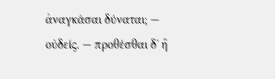ἀναγκάσαι δύναται; — οὐδείς. — προθέσθαι δʼ ἢ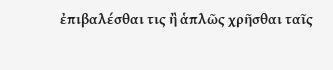ἐπιβαλέσθαι τις ἢ ἁπλῶς χρῆσθαι ταῖς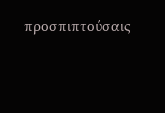προσπιπτούσαις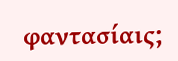φαντασίαις;